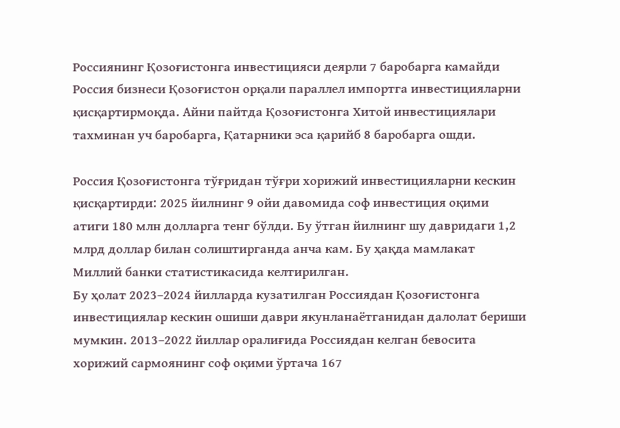Россиянинг Қозоғистонга инвестицияси деярли 7 баробарга камайди
Россия бизнеси Қозоғистон орқали параллел импортга инвестицияларни қисқартирмоқда. Айни пайтда Қозоғистонга Хитой инвестициялари тахминан уч баробарга, Қатарники эса қарийб 8 баробарга ошди.

Россия Қозоғистонга тўғридан тўғри хорижий инвестицияларни кескин қисқартирди: 2025 йилнинг 9 ойи давомида соф инвестиция оқими атиги 180 млн долларга тенг бўлди. Бу ўтган йилнинг шу давридаги 1,2 млрд доллар билан солиштирганда анча кам. Бу ҳақда мамлакат Миллий банки статистикасида келтирилган.
Бу ҳолат 2023–2024 йилларда кузатилган Россиядан Қозоғистонга инвестициялар кескин ошиши даври якунланаётганидан далолат бериши мумкин. 2013–2022 йиллар оралиғида Россиядан келган бевосита хорижий сармоянинг соф оқими ўртача 167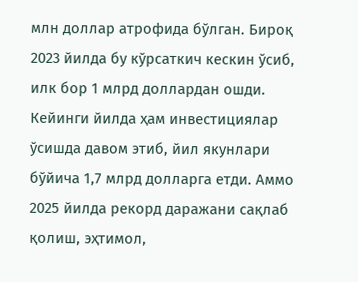млн доллар атрофида бўлган. Бироқ 2023 йилда бу кўрсаткич кескин ўсиб, илк бор 1 млрд доллардан ошди. Кейинги йилда ҳам инвестициялар ўсишда давом этиб, йил якунлари бўйича 1,7 млрд долларга етди. Аммо 2025 йилда рекорд даражани сақлаб қолиш, эҳтимол,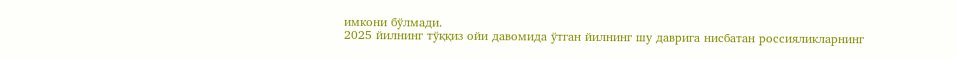имкони бўлмади.
2025 йилнинг тўққиз ойи давомида ўтган йилнинг шу даврига нисбатан россияликларнинг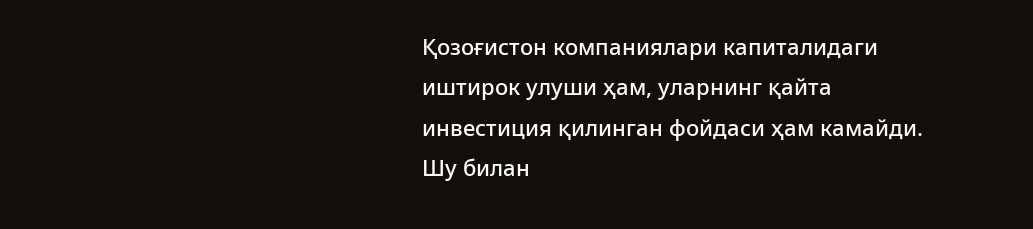Қозоғистон компаниялари капиталидаги иштирок улуши ҳам, уларнинг қайта инвестиция қилинган фойдаси ҳам камайди. Шу билан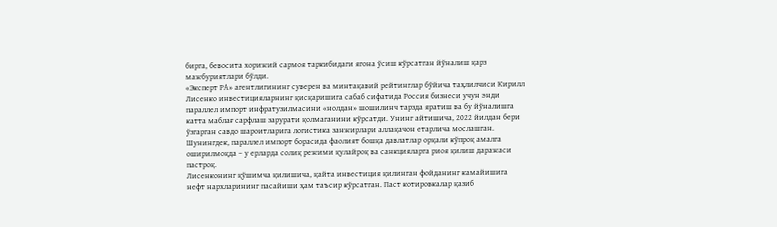бирга, бевосита хорижий сармоя таркибидаги ягона ўсиш кўрсатган йўналиш қарз мажбуриятлари бўлди.
«Эксперт РА» агентлигининг суверен ва минтақавий рейтинглар бўйича таҳлилчиси Кирилл Лисенко инвестицияларнинг қисқаришига сабаб сифатида Россия бизнеси учун энди параллел импорт инфратузилмасини «нолдан» шошилинч тарзда яратиш ва бу йўналишга катта маблағ сарфлаш зарурати қолмаганини кўрсатди. Унинг айтишича, 2022 йилдан бери ўзгарган савдо шароитларига логистика занжирлари аллақачон етарлича мослашган. Шунингдек, параллел импорт борасида фаолият бошқа давлатлар орқали кўпроқ амалга оширилмоқда – у ерларда солиқ режими қулайроқ ва санкцияларга риоя қилиш даражаси пастроқ.
Лисенконинг қўшимча қилишича, қайта инвестиция қилинган фойданинг камайишига нефт нархларининг пасайиши ҳам таъсир кўрсатган. Паст котировкалар қазиб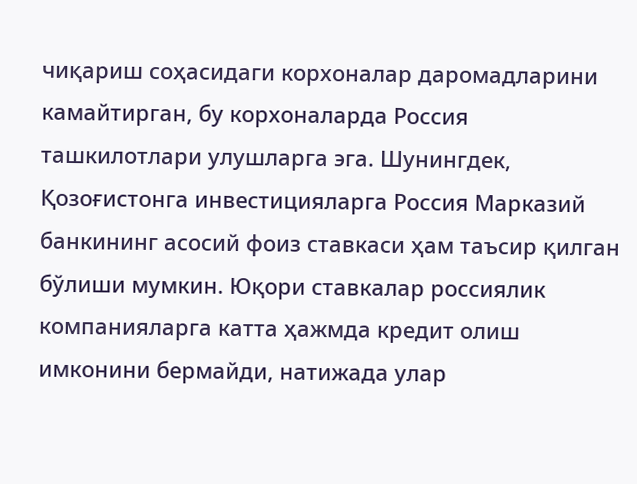чиқариш соҳасидаги корхоналар даромадларини камайтирган, бу корхоналарда Россия ташкилотлари улушларга эга. Шунингдек, Қозоғистонга инвестицияларга Россия Марказий банкининг асосий фоиз ставкаси ҳам таъсир қилган бўлиши мумкин. Юқори ставкалар россиялик компанияларга катта ҳажмда кредит олиш имконини бермайди, натижада улар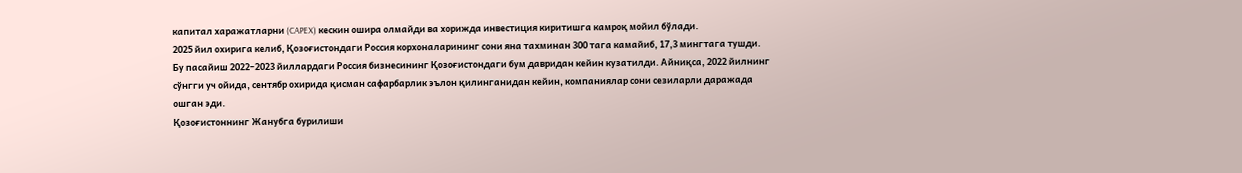капитал харажатларни (CAPEX) кескин ошира олмайди ва хорижда инвестиция киритишга камроқ мойил бўлади.
2025 йил охирига келиб, Қозоғистондаги Россия корхоналарининг сони яна тахминан 300 тага камайиб, 17,3 мингтага тушди. Бу пасайиш 2022–2023 йиллардаги Россия бизнесининг Қозоғистондаги бум давридан кейин кузатилди. Айниқса, 2022 йилнинг сўнгги уч ойида, сентябр охирида қисман сафарбарлик эълон қилинганидан кейин, компаниялар сони сезиларли даражада ошган эди.
Қозоғистоннинг Жанубга бурилиши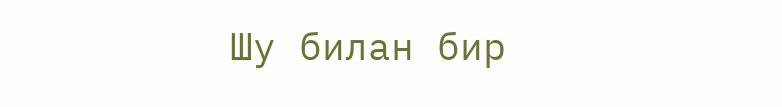Шу билан бир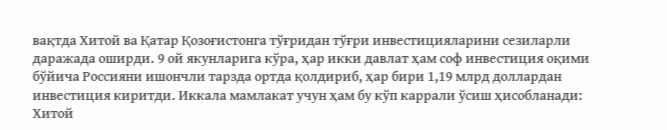вақтда Хитой ва Қатар Қозоғистонга тўғридан тўғри инвестицияларини сезиларли даражада оширди. 9 ой якунларига кўра, ҳар икки давлат ҳам соф инвестиция оқими бўйича Россияни ишончли тарзда ортда қолдириб, ҳар бири 1,19 млрд доллардан инвестиция киритди. Иккала мамлакат учун ҳам бу кўп каррали ўсиш ҳисобланади: Хитой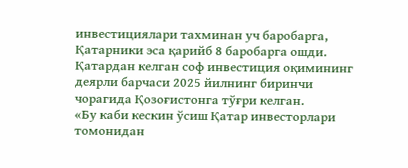инвестициялари тахминан уч баробарга, Қатарники эса қарийб 8 баробарга ошди.
Қатардан келган соф инвестиция оқимининг деярли барчаси 2025 йилнинг биринчи чорагида Қозоғистонга тўғри келган.
«Бу каби кескин ўсиш Қатар инвесторлари томонидан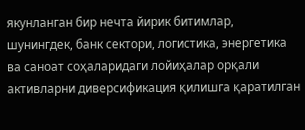якунланган бир нечта йирик битимлар, шунингдек, банк сектори, логистика, энергетика ва саноат соҳаларидаги лойиҳалар орқали активларни диверсификация қилишга қаратилган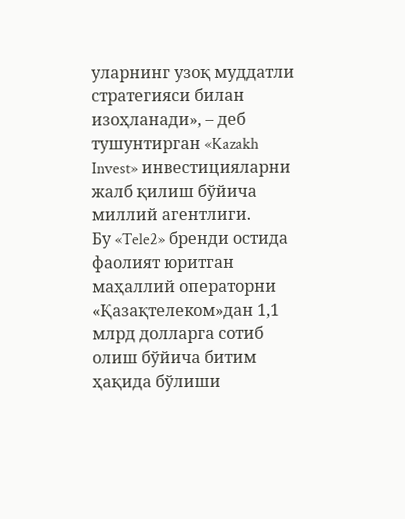уларнинг узоқ муддатли стратегияси билан изоҳланади», – деб тушунтирган «Kazakh Invest» инвестицияларни жалб қилиш бўйича миллий агентлиги.
Бу «Tele2» бренди остида фаолият юритган маҳаллий операторни «Қазақтелеком»дан 1,1 млрд долларга сотиб олиш бўйича битим ҳақида бўлиши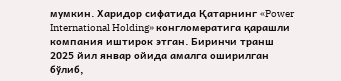мумкин. Харидор сифатида Қатарнинг «Power International Holding» конгломератига қарашли компания иштирок этган. Биринчи транш 2025 йил январ ойида амалга оширилган бўлиб,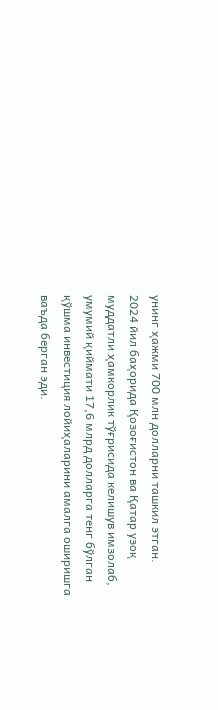унинг ҳажми 700 млн долларни ташкил этган.
2024 йил баҳорида Қозоғистон ва Қатар узоқ муддатли ҳамкорлик тўғрисида келишув имзолаб, умумий қиймати 17,6 млрд долларга тенг бўлган қўшма инвестиция лойиҳаларини амалга оширишга ваъда берган эди.